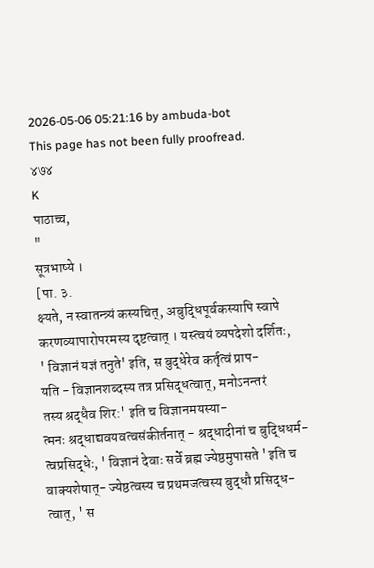2026-05-06 05:21:16 by ambuda-bot
This page has not been fully proofread.
४७४
K
पाठाच्च,
"
सूत्रभाष्ये ।
[पा. ३.
क्ष्यते, न स्वातन्त्र्यं कस्यचित्, अबुद्धिपूर्वकस्यापि स्वापे
करणव्यापारोपरमस्य दृष्टत्वात् । यस्त्वयं व्यपदेशो दर्शितः,
' विज्ञानं यज्ञं तनुते' इति, स बुद्धेरेव कर्तृत्वं प्राप-
यति - विज्ञानशब्दस्य तत्र प्रसिद्धत्वात्, मनोऽनन्तरं
तस्य श्रद्धैव शिर:' इति च विज्ञानमयस्या-
त्मनः श्रद्धाद्यवयवत्वसंकीर्तनात् - श्रद्धादीनां च बुद्धिधर्म-
त्वप्रसिद्धेः, ' विज्ञानं देवाः सर्वे ब्रह्म ज्येष्ठमुपासते ' इति च
वाक्यशेषात्- ज्येष्ठत्वस्य च प्रथमजत्वस्य बुद्धौ प्रसिद्ध-
त्वात्, ' स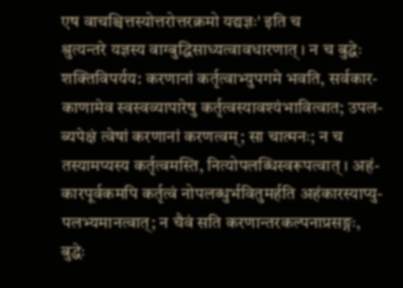एष वाचश्चित्तस्योत्तरोत्तरक्रमो यद्यज्ञः' इति च
श्रुत्यन्तरे यज्ञस्य वाग्बुद्धिसाध्यत्वावधारणात् । न च बुद्धेः
शक्तिविपर्यय: करणानां कर्तृत्वाभ्युपगमे भवति, सर्वकार-
काणामेव स्वस्वव्यापारेषु कर्तृत्वस्यावश्यंभावित्वात; उपल-
ब्यपेक्षं त्वेषां करणानां करणत्वम्; सा चात्मनः; न च
तस्यामप्यस्य कर्तृत्वमस्ति, नित्योपलब्धिस्वरूपत्वात् । अहं-
कारपूर्वकमपि कर्तृत्वं नोपलब्धुर्भवितुमर्हति अहंकारस्याप्यु-
पलभ्यमानत्वात्; न चैवं सति करणान्तरकल्पनाप्रसङ्गः,
बुद्धेः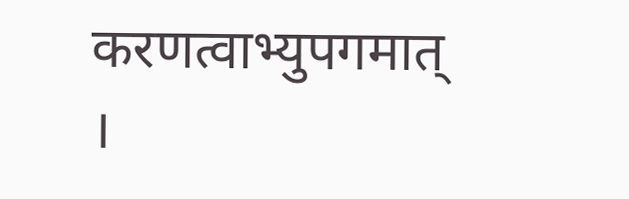करणत्वाभ्युपगमात् ।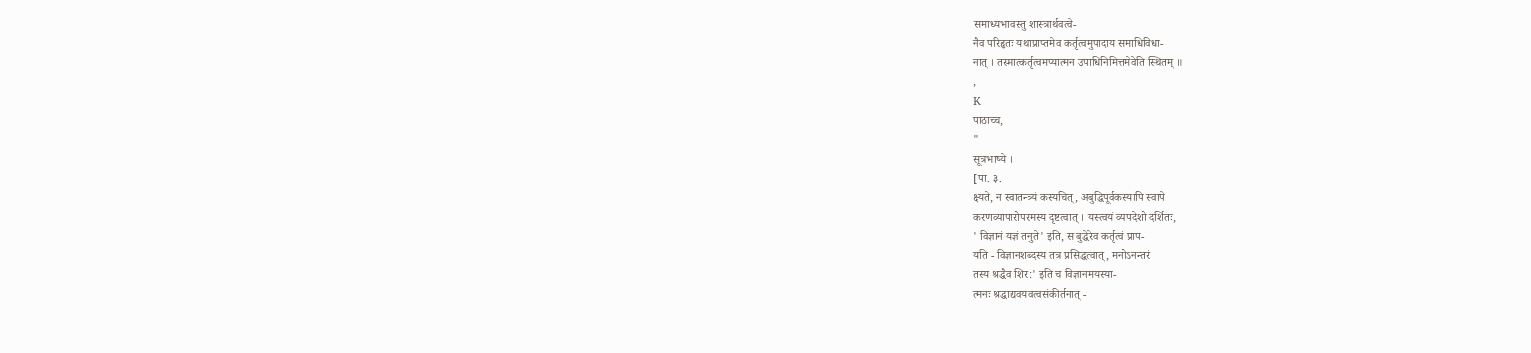समाध्यभावस्तु शास्त्रार्थवत्वे-
नैव परिहृतः यथाप्राप्तमेव कर्तृत्वमुपादाय समाधिविधा-
नात् । तस्मात्कर्तृत्वमप्यात्मन उपाधिनिमित्तमेवेति स्थितम् ॥
,
K
पाठाच्च,
"
सूत्रभाष्ये ।
[पा. ३.
क्ष्यते, न स्वातन्त्र्यं कस्यचित्, अबुद्धिपूर्वकस्यापि स्वापे
करणव्यापारोपरमस्य दृष्टत्वात् । यस्त्वयं व्यपदेशो दर्शितः,
' विज्ञानं यज्ञं तनुते' इति, स बुद्धेरेव कर्तृत्वं प्राप-
यति - विज्ञानशब्दस्य तत्र प्रसिद्धत्वात्, मनोऽनन्तरं
तस्य श्रद्धैव शिर:' इति च विज्ञानमयस्या-
त्मनः श्रद्धाद्यवयवत्वसंकीर्तनात् -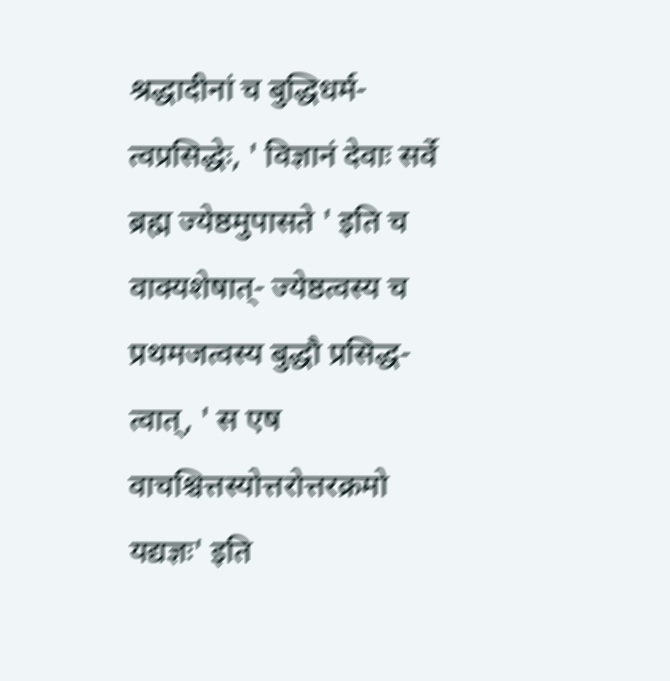श्रद्धादीनां च बुद्धिधर्म-
त्वप्रसिद्धेः, ' विज्ञानं देवाः सर्वे ब्रह्म ज्येष्ठमुपासते ' इति च
वाक्यशेषात्- ज्येष्ठत्वस्य च प्रथमजत्वस्य बुद्धौ प्रसिद्ध-
त्वात्, ' स एष वाचश्चित्तस्योत्तरोत्तरक्रमो यद्यज्ञः' इति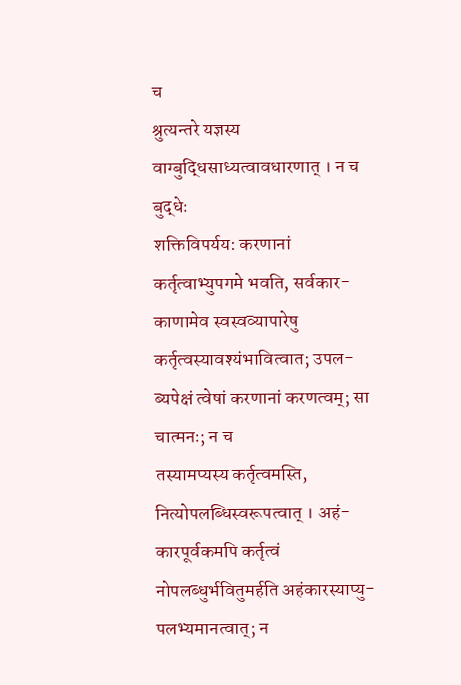च
श्रुत्यन्तरे यज्ञस्य वाग्बुद्धिसाध्यत्वावधारणात् । न च बुद्धेः
शक्तिविपर्यय: करणानां कर्तृत्वाभ्युपगमे भवति, सर्वकार-
काणामेव स्वस्वव्यापारेषु कर्तृत्वस्यावश्यंभावित्वात; उपल-
ब्यपेक्षं त्वेषां करणानां करणत्वम्; सा चात्मनः; न च
तस्यामप्यस्य कर्तृत्वमस्ति, नित्योपलब्धिस्वरूपत्वात् । अहं-
कारपूर्वकमपि कर्तृत्वं नोपलब्धुर्भवितुमर्हति अहंकारस्याप्यु-
पलभ्यमानत्वात्; न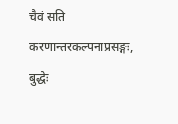चैवं सति करणान्तरकल्पनाप्रसङ्गः,
बुद्धेः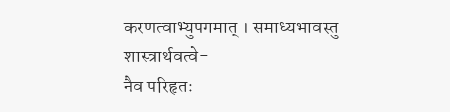करणत्वाभ्युपगमात् । समाध्यभावस्तु शास्त्रार्थवत्वे-
नैव परिहृतः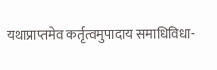यथाप्राप्तमेव कर्तृत्वमुपादाय समाधिविधा-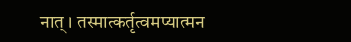नात् । तस्मात्कर्तृत्वमप्यात्मन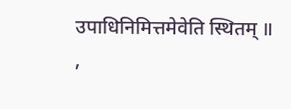उपाधिनिमित्तमेवेति स्थितम् ॥
,